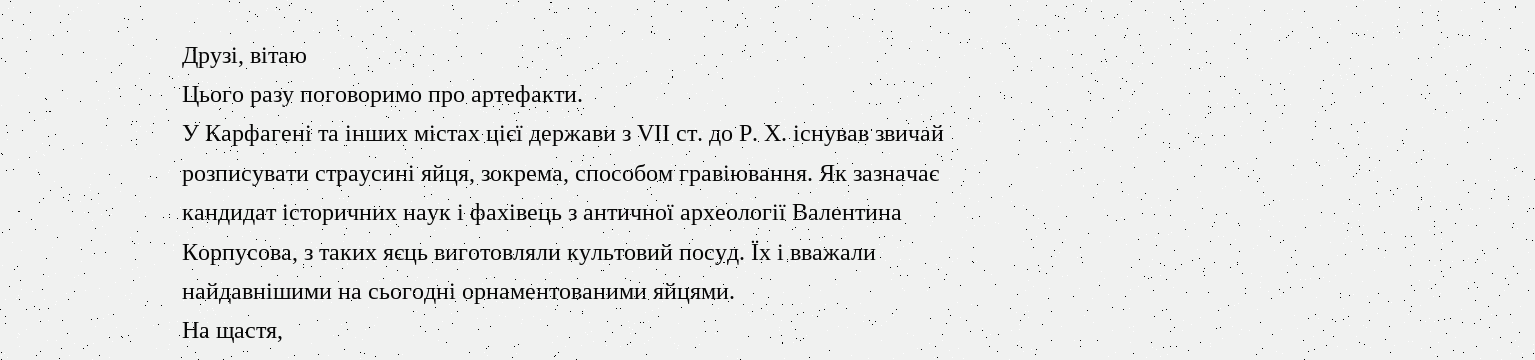Друзі, вітаю
Цього разу поговоримо про артефакти.
У Карфагені та інших містах цієї держави з VІІ ст. до Р. Х. існував звичай розписувати страусині яйця, зокрема, способом гравіювання. Як зазначає кандидат історичних наук і фахівець з античної археології Валентина Корпусова, з таких яєць виготовляли культовий посуд. Їх і вважали найдавнішими на сьогодні орнаментованими яйцями.
На щастя,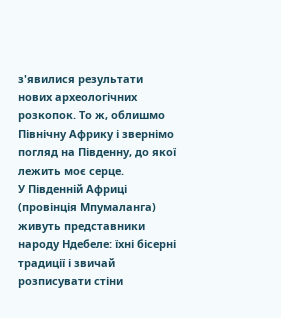з'явилися результати нових археологічних розкопок. То ж, облишмо Північну Африку і звернімо погляд на Південну, до якої лежить моє серце.
У Південній Африці (провінція Мпумаланга) живуть представники народу Ндебеле: їхні бісерні традиції і звичай розписувати стіни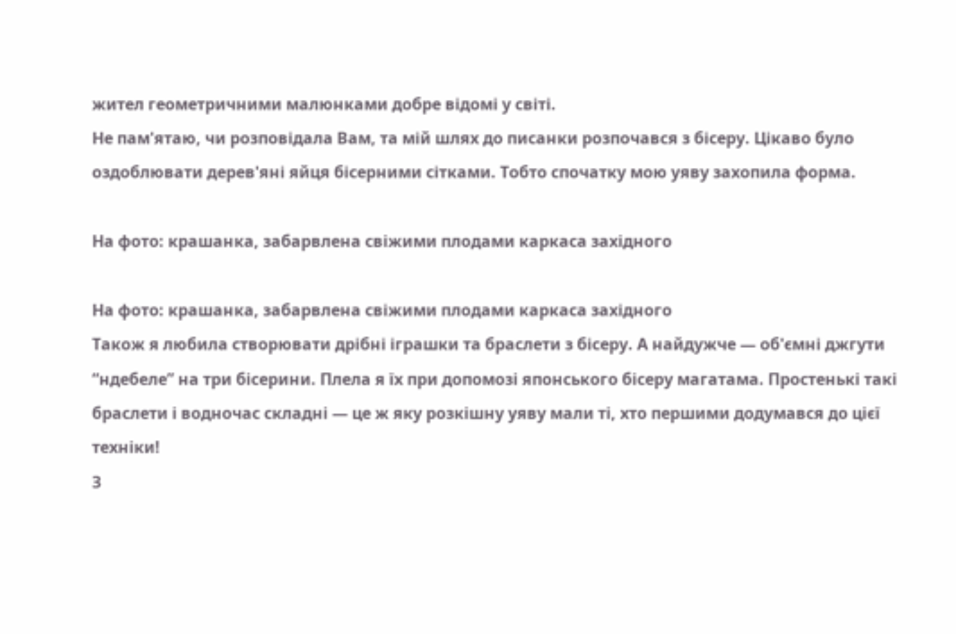жител геометричними малюнками добре відомі у світі.
Не пам'ятаю, чи розповідала Вам, та мій шлях до писанки розпочався з бісеру. Цікаво було оздоблювати дерев'яні яйця бісерними сітками. Тобто спочатку мою уяву захопила форма.

На фото: крашанка, забарвлена свіжими плодами каркаса західного

На фото: крашанка, забарвлена свіжими плодами каркаса західного
Також я любила створювати дрібні іграшки та браслети з бісеру. А найдужче — об'ємні джгути “ндебеле” на три бісерини. Плела я їх при допомозі японського бісеру магатама. Простенькі такі браслети і водночас складні — це ж яку розкішну уяву мали ті, хто першими додумався до цієї техніки!
З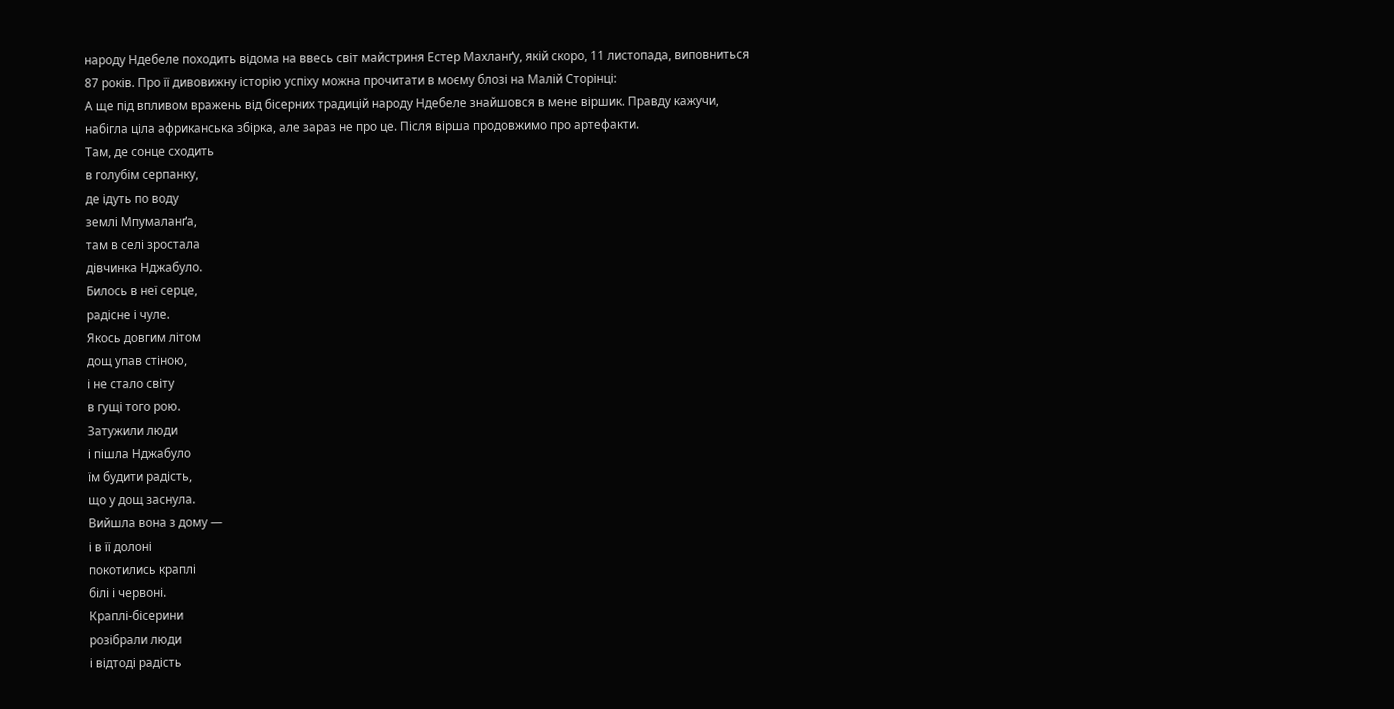народу Ндебеле походить відома на ввесь світ майстриня Естер Махланґу, якій скоро, 11 листопада, виповниться 87 років. Про її дивовижну історію успіху можна прочитати в моєму блозі на Малій Сторінці:
А ще під впливом вражень від бісерних традицій народу Ндебеле знайшовся в мене віршик. Правду кажучи, набігла ціла африканська збірка, але зараз не про це. Після вірша продовжимо про артефакти.
Там, де сонце сходить
в голубім серпанку,
де ідуть по воду
землі Мпумаланґа,
там в селі зростала
дівчинка Нджабуло.
Билось в неї серце,
радісне і чуле.
Якось довгим літом
дощ упав стіною,
і не стало світу
в гущі того рою.
Затужили люди
і пішла Нджабуло
їм будити радість,
що у дощ заснула.
Вийшла вона з дому —
і в її долоні
покотились краплі
білі і червоні.
Краплі-бісерини
розібрали люди
і відтоді радість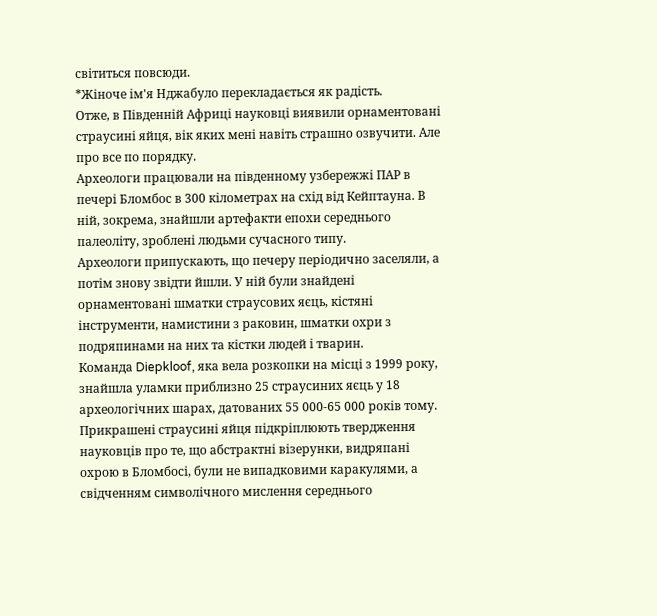світиться повсюди.
*Жіноче ім'я Нджабуло перекладається як радість.
Отже, в Південній Африці науковці виявили орнаментовані страусині яйця, вік яких мені навіть страшно озвучити. Але про все по порядку.
Археологи працювали на південному узбережжі ПАР в печері Бломбос в 300 кілометрах на схід від Кейптауна. В ній, зокрема, знайшли артефакти епохи середнього палеоліту, зроблені людьми сучасного типу.
Археологи припускають, що печеру періодично заселяли, а потім знову звідти йшли. У ній були знайдені орнаментовані шматки страусових яєць, кістяні інструменти, намистини з раковин, шматки охри з подряпинами на них та кістки людей і тварин.
Команда Diepkloof, яка вела розкопки на місці з 1999 року, знайшла уламки приблизно 25 страусиних яєць у 18 археологічних шарах, датованих 55 000-65 000 років тому.
Прикрашені страусині яйця підкріплюють твердження науковців про те, що абстрактні візерунки, видряпані охрою в Бломбосі, були не випадковими каракулями, а свідченням символічного мислення середнього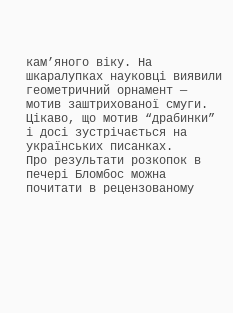кам’яного віку. На шкаралупках науковці виявили геометричний орнамент — мотив заштрихованої смуги.
Цікаво, що мотив “драбинки” і досі зустрічається на українських писанках.
Про результати розкопок в печері Бломбос можна почитати в рецензованому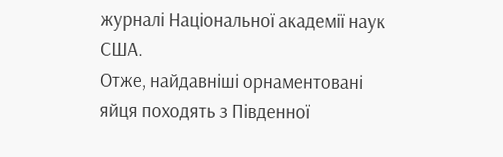журналі Національної академії наук США.
Отже, найдавніші орнаментовані яйця походять з Південної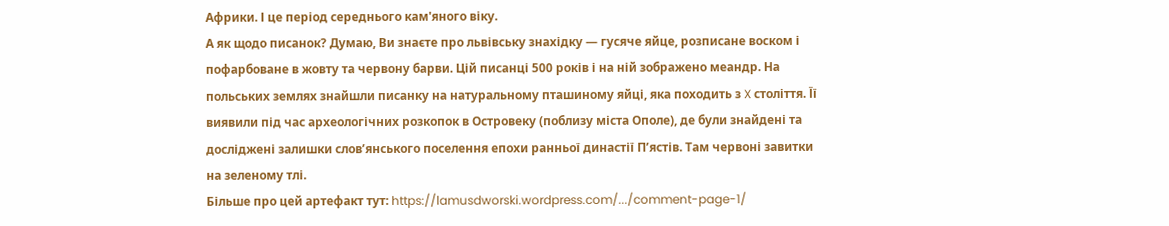Африки. І це період середнього кам'яного віку.
А як щодо писанок? Думаю, Ви знаєте про львівську знахідку — гусяче яйце, розписане воском і пофарбоване в жовту та червону барви. Цій писанці 500 років і на ній зображено меандр. На польських землях знайшли писанку на натуральному пташиному яйці, яка походить з X століття. Її виявили під час археологічних розкопок в Островеку (поблизу міста Ополе), де були знайдені та досліджені залишки слов’янського поселення епохи ранньої династії П’ястів. Там червоні завитки на зеленому тлі.
Більше про цей артефакт тут: https://lamusdworski.wordpress.com/.../comment-page-1/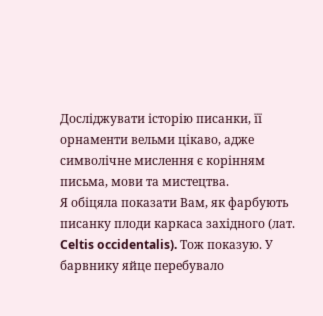Досліджувати історію писанки, її орнаменти вельми цікаво, адже символічне мислення є корінням письма, мови та мистецтва.
Я обіцяла показати Вам, як фарбують писанку плоди каркаса західного (лат. Celtis occidentalis). Тож показую. У барвнику яйце перебувало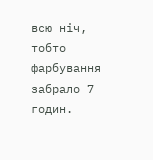всю ніч, тобто фарбування забрало 7 годин.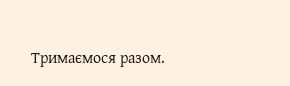Тримаємося разом.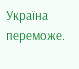Україна переможе.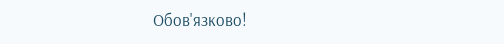Обов'язково!